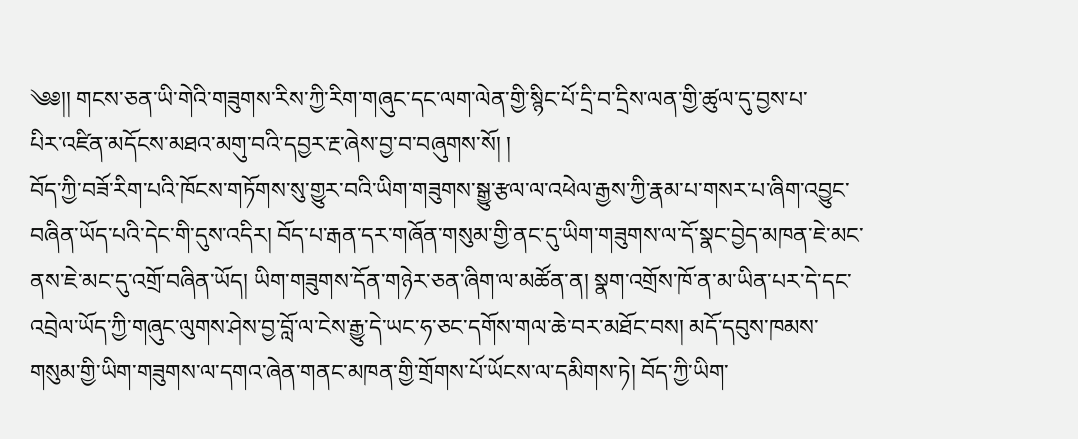༄༅།། གངས་ཅན་ཡི་གེའི་གཟུགས་རིས་ཀྱི་རིག་གཞུང་དང་ལག་ལེན་གྱི་སྙིང་པོ་དྲི་བ་དྲིས་ལན་གྱི་ཚུལ་དུ་བྱས་པ་
པིར་འཛིན་མདོངས་མཐའ་མགུ་བའི་དབྱར་རྔ་ཞེས་བྱ་བ་བཞུགས་སོ། །
བོད་ཀྱི་བཟོ་རིག་པའི་ཁོངས་གཏོགས་སུ་གྱུར་བའི་ཡིག་གཟུགས་སྒྱུ་རྩལ་ལ་འཕེལ་རྒྱས་ཀྱི་རྣམ་པ་གསར་པ་ཞིག་འབྱུང་བཞིན་ཡོད་པའི་དེང་གི་དུས་འདིར། བོད་པ་རྒན་དར་གཞོན་གསུམ་གྱི་ནང་དུ་ཡིག་གཟུགས་ལ་དོ་སྣང་བྱེད་མཁན་ཇེ་མང་ནས་ཇེ་མང་དུ་འགྲོ་བཞིན་ཡོད། ཡིག་གཟུགས་དོན་གཉེར་ཅན་ཞིག་ལ་མཚོན་ན། སྣག་འགྲོས་ཁོ་ན་མ་ཡིན་པར་དེ་དང་འབྲེལ་ཡོད་ཀྱི་གཞུང་ལུགས་ཤེས་བྱ་བློ་ལ་ངེས་རྒྱུ་དེ་ཡང་ཧ་ཅང་དགོས་གལ་ཆེ་བར་མཐོང་བས། མདོ་དབུས་ཁམས་གསུམ་གྱི་ཡིག་གཟུགས་ལ་དགའ་ཞེན་གནང་མཁན་གྱི་གྲོགས་པོ་ཡོངས་ལ་དམིགས་ཏེ། བོད་ཀྱི་ཡིག་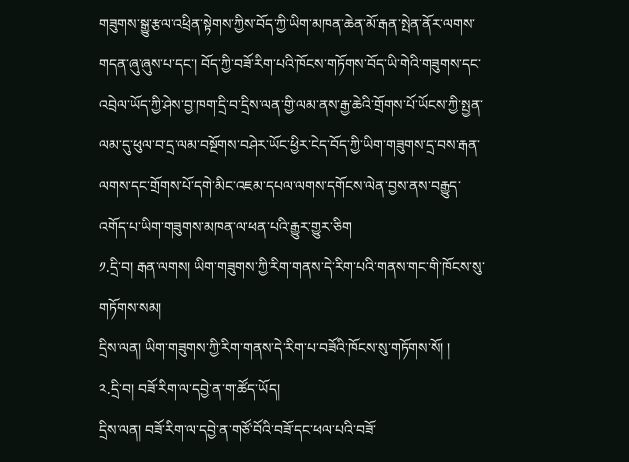གཟུགས་སྒྱུ་རྩལ་འཕྲིན་སྟེགས་ཀྱིས་བོད་ཀྱི་ཡིག་མཁན་ཆེན་མོ་རྒན་སྤེན་ནོར་ལགས་གདན་ཞུ་ཞུས་པ་དང་། བོད་ཀྱི་བཟོ་རིག་པའི་ཁོངས་གཏོགས་བོད་ཡི་གེའི་གཟུགས་དང་འབྲེལ་ཡོད་ཀྱི་ཤེས་བྱ་ཁག་དྲི་བ་དྲིས་ལན་གྱི་ལམ་ནས་རྒྱ་ཆེའི་གྲོགས་པོ་ཡོངས་ཀྱི་སྤྱན་ལམ་དུ་ཕུལ་བ་དྲ་ལམ་བསྔོགས་བཤེར་ཡོང་ཕྱིར་ངེད་བོད་ཀྱི་ཡིག་གཟུགས་དྲ་བས་རྒན་ལགས་དང་གྲོགས་པོ་དགེ་མིང་འཇམ་དཔལ་ལགས་དགོངས་ལེན་བྱས་ནས་བརྒྱུད་འགོད་པ་ཡིག་གཟུགས་མཁན་ལ་ཕན་པའི་རྒྱུར་གྱུར་ཅིག
༡.དྲི་བ། རྒན་ལགས། ཡིག་གཟུགས་ཀྱི་རིག་གནས་དེ་རིག་པའི་གནས་གང་གི་ཁོངས་སུ་གཏོགས་སམ།
དྲིས་ལན། ཡིག་གཟུགས་ཀྱི་རིག་གནས་དེ་རིག་པ་བཟོའི་ཁོངས་སུ་གཏོགས་སོ། །
༢.དྲི་བ། བཟོ་རིག་ལ་དབྱེ་ན་ག་ཚོད་ཡོད།
དྲིས་ལན། བཟོ་རིག་ལ་དབྱེ་ན་གཙོ་བོའི་བཟོ་དང་ཕལ་པའི་བཟོ་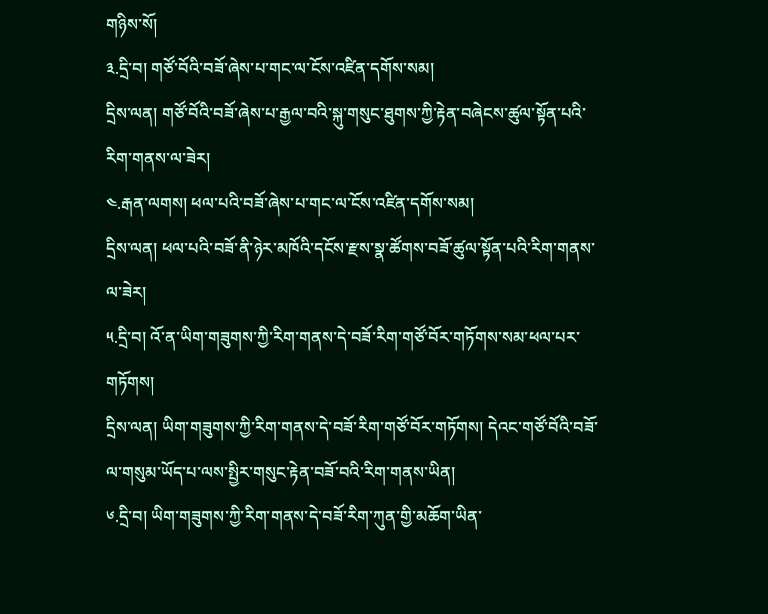གཉིས་སོ།
༣.དྲི་བ། གཙོ་བོའི་བཟོ་ཞེས་པ་གང་ལ་ངོས་འཛིན་དགོས་སམ།
དྲིས་ལན། གཙོ་བོའི་བཟོ་ཞེས་པ་རྒྱལ་བའི་སྐུ་གསུང་ཐུགས་ཀྱི་རྟེན་བཞེངས་ཚུལ་སྟོན་པའི་རིག་གནས་ལ་ཟེར།
༤.རྒན་ལགས། ཕལ་པའི་བཟོ་ཞེས་པ་གང་ལ་ངོས་འཛིན་དགོས་སམ།
དྲིས་ལན། ཕལ་པའི་བཟོ་ནི་ཉེར་མཁོའི་དངོས་རྫས་སྣ་ཚོགས་བཟོ་ཚུལ་སྟོན་པའི་རིག་གནས་ལ་ཟེར།
༥.དྲི་བ། འོ་ན་ཡིག་གཟུགས་ཀྱི་རིག་གནས་དེ་བཟོ་རིག་གཙོ་བོར་གཏོགས་སམ་ཕལ་པར་གཏོགས།
དྲིས་ལན། ཡིག་གཟུགས་ཀྱི་རིག་གནས་དེ་བཟོ་རིག་གཙོ་བོར་གཏོགས། དེའང་གཙོ་བོའི་བཟོ་ལ་གསུམ་ཡོད་པ་ལས་སྤྱིར་གསུང་རྟེན་བཟོ་བའི་རིག་གནས་ཡིན།
༦.དྲི་བ། ཡིག་གཟུགས་ཀྱི་རིག་གནས་དེ་བཟོ་རིག་ཀུན་གྱི་མཆོག་ཡིན་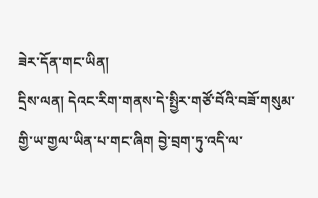ཟེར་དོན་གང་ཡིན།
དྲིས་ལན། དེའང་རིག་གནས་དེ་སྤྱིར་གཙོ་བོའི་བཟོ་གསུམ་གྱི་ཡ་གྱལ་ཡིན་པ་གང་ཞིག བྱེ་བྲག་ཏུ་འདི་ལ་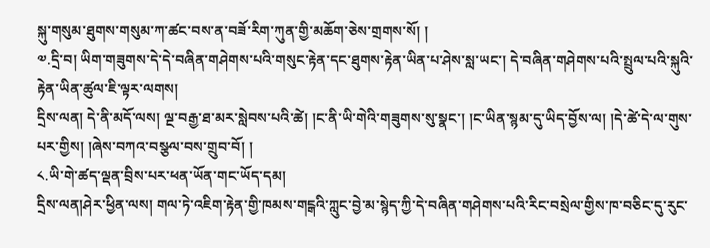སྐུ་གསུམ་ཐུགས་གསུམ་ཀ་ཚང་བས་ན་བཟོ་རིག་ཀུན་གྱི་མཆོག་ཅེས་གྲགས་སོ། །
༧.དྲི་བ། ཡིག་གཟུགས་དེ་དེ་བཞིན་གཤེགས་པའི་གསུང་རྟེན་དང་ཐུགས་རྟེན་ཡིན་པ་ཤེས་སླ་ཡང་། དེ་བཞིན་གཤེགས་པའི་སྤྲུལ་པའི་སྐུའི་རྟེན་ཡིན་ཚུལ་ཇི་ལྟར་ལགས།
དྲིས་ལན། དེ་ནི་མདོ་ལས། ལྔ་བརྒྱ་ཐ་མར་སླེབས་པའི་ཚེ། །ང་ནི་ཡི་གེའི་གཟུགས་སུ་སྣང་། །ང་ཡིན་སྙམ་དུ་ཡིད་བྱོས་ལ། །དེ་ཚེ་དེ་ལ་གུས་པར་གྱིས། །ཞེས་བཀའ་བསྩལ་བས་གྲུབ་བོ། །
༨.ཡི་གེ་ཚད་ལྡན་བྲིས་པར་ཕན་ཡོན་གང་ཡོད་དམ།
དྲིས་ལན།ཤེར་ཕྱིན་ལས། གལ་ཏེ་འཇིག་རྟེན་གྱི་ཁམས་གངྒའི་ཀླུང་བྱེ་མ་སྙེད་ཀྱི་དེ་བཞིན་གཤེགས་པའི་རིང་བསྲེལ་གྱིས་ཁ་བཅིང་དུ་རུང་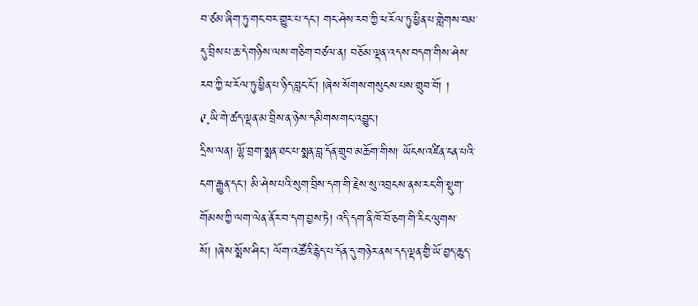བ་ཙམ་ཞིག་ཏུ་གང་བར་གྱུར་པ་དང་། གང་ཤེས་རབ་ཀྱི་ཕ་རོལ་ཏུ་ཕྱིན་པ་གླེགས་བམ་དུ་བྲིས་པ་ཆ་དེ་གཉིས་ལས་གཅིག་བཙལ་ན། བཅོམ་ལྡན་འདས་བདག་གིས་ཤེས་རབ་ཀྱི་ཕ་རོལ་ཏུ་ཕྱིན་པ་ཉིད་བླང་ངོ་། །ཞེས་སོགས་གསུངས་པས་གྲུབ་བོ། །
༩.ཡི་གེ་ཚད་ལྡན་མ་བྲིས་ན་ཉེས་དམིགས་གང་འབྱུང་།
དྲིས་ལན། ལྷོ་བྲག་སྨན་ཐང་པ་སྨན་བླ་དོན་གྲུབ་མཆོག་གིས། ཡོངས་འཛིན་ངན་པའི་ངག་རྒྱུན་དང་། མི་ཤེས་པའི་སུག་བྲིས་དག་གི་རྗེས་སུ་འབྲངས་ནས་རང་གི་སྡུག་གོམས་ཀྱི་ལག་ལེན་ནོར་བ་དག་བྱས་ཏེ། འདི་དག་ནི་ཁོ་བོ་ཅག་གི་རིང་ལུགས་སོ། །ཞེས་སྨོས་ཤིང་། ལོག་འཚོའི་རྙེད་པ་དོན་དུ་གཉེར་ནས་དད་ལྡན་གྱི་ཡོ་བྱད་ཆུད་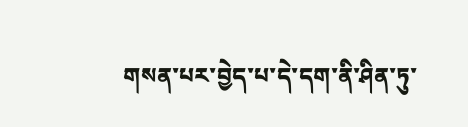གསན་པར་བྱེད་པ་དེ་དག་ནི་ཤིན་ཏུ་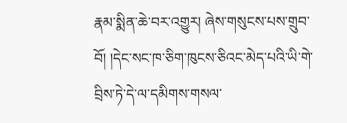རྣམ་སྨིན་ཆེ་བར་འགྱུར། ཞེས་གསུངས་པས་གྲུབ་བོ། །དེང་སང་ཁ་ཅིག་ཁུངས་ཅིའང་མེད་པའི་ཡི་གེ་བྲིས་ཏེ་དེ་ལ་དམིགས་གསལ་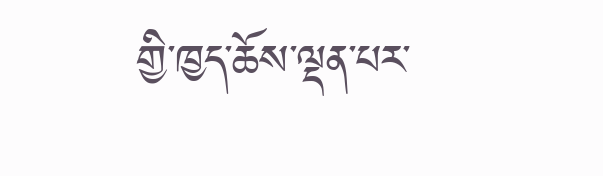གྱི་ཁྱད་ཆོས་ལྡན་པར་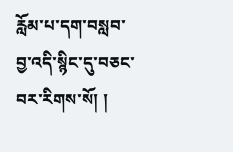རློམ་པ་དག་བསླབ་བྱ་འདི་སྙིང་དུ་བཅང་བར་རིགས་སོ། །